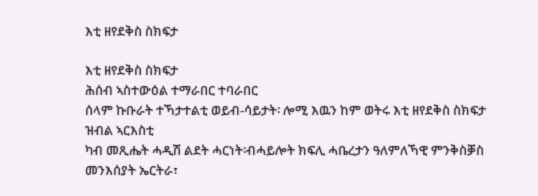እቲ ዘየደቅስ ስክፍታ

እቲ ዘየደቅስ ስክፍታ
ሕሰብ ኣስተውዕል ተማራበር ተባራበር
ሰላም ኩቡራት ተኻታተልቲ ወይብ-ሳይታት፡ ሎሚ እዉን ከም ወትሩ እቲ ዘየደቅስ ስክፍታ ዝብል ኣርእስቲ
ካብ መጺሔት ሓዲሽ ልደት ሓርነት፡ብሓይሎት ክፍሊ ሓቤረታን ዓለምለኻዊ ምንቅስቓስ መንእሰያት ኤርትራ፣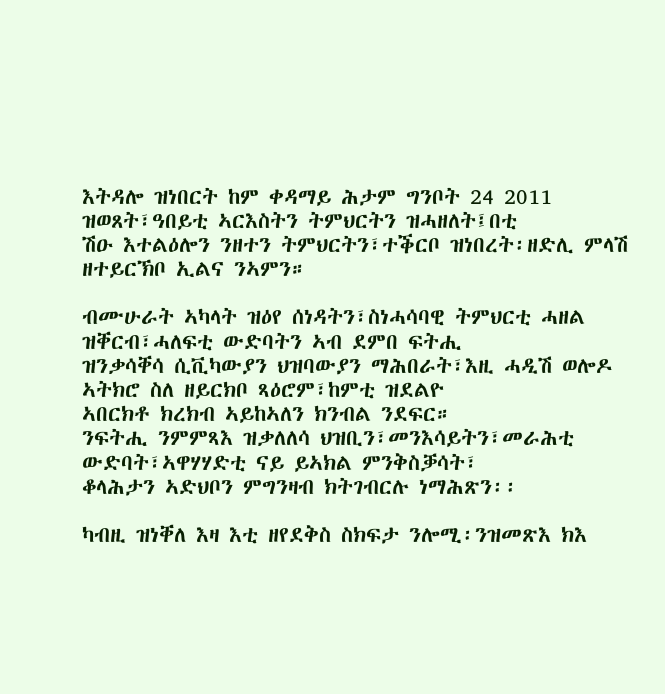እትዳሎ ዝነበርት ከም ቀዳማይ ሕታም ግንቦት 24 2011 ዝወጸት፣ዓበይቲ ኣርእስትን ትምህርትን ዝሓዘለት፤በቲ
ሽዑ እተልዕሎን ንዘተን ትምህርትን፣ተቕርቦ ዝነበረት፡ዘድሊ ምላሽ ዘተይርኽቦ ኢልና ንኣምን።

ብሙሁራት ኣካላት ዝዕየ ሰነዳትን፣ስነሓሳባዊ ትምህርቲ ሓዘል ዝቐርብ፣ሓለፍቲ ውድባትን ኣብ ደምበ ፍትሒ
ዝንቃሳቐሳ ሲቪካውያን ህዝባውያን ማሕበራት፣እዚ ሓዲሽ ወሎዶ ኣትክሮ ስለ ዘይርክቦ ጻዕሮም፣ከምቲ ዝደልዮ
ኣበርክቶ ክረክብ ኣይከኣለን ክንብል ንደፍር።
ንፍትሒ ንምምጻእ ዝቃለለሳ ህዝቢን፣መንእሳይትን፣መራሕቲ ውድባት፣ኣዋሃሃድቲ ናይ ይኣክል ምንቅስቓሳት፣
ቆላሕታን ኣድህቦን ምግንዛብ ክትገብርሉ ነማሕጽን፡፡

ካብዚ ዝነቐለ እዛ እቲ ዘየደቅስ ስክፍታ ንሎሚ፡ንዝመጽእ ክእ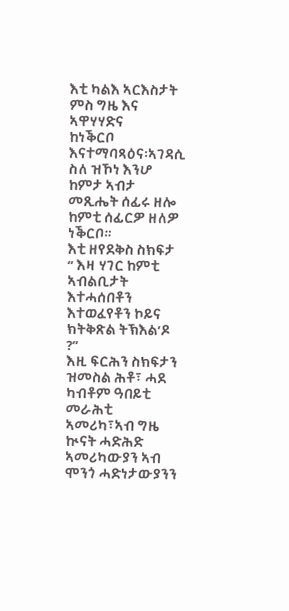እቲ ካልእ ኣርእስታት ምስ ግዜ እና ኣዋሃሃድና
ከነቕርቦ እናተማባጻዕና፡ኣገዳሲ ስለ ዝኾነ እንሆ ከምታ ኣብታ መጺሔት ሰፊሩ ዘሎ ከምቲ ሰፊርዎ ዘለዎ ነቕርቦ።
እቲ ዘየደቅስ ስክፍታ
‘’ እዛ ሃገር ከምቲ ኣብልቢታት እተሓሰበቶን እተወፈየቶን ኮይና ክትቅጽል ትኽእል’ዶ ?”
እዚ ፍርሕን ስክፍታን ዝመስል ሕቶ፣ ሓደ ካብቶም ዓበይቲ መራሕቲ ኣመሪካ፣ኣብ ግዜ ኲናት ሓድሕድ
ኣመሪካውያን ኣብ ሞንጎ ሓድነታውያንን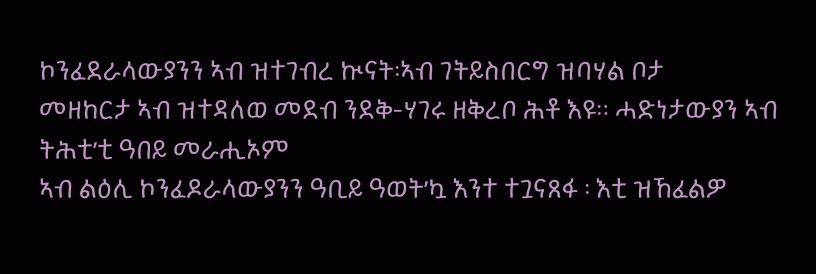ኮንፈደራላውያንን ኣብ ዝተገብረ ኲናት፡ኣብ ገትይስበርግ ዝባሃል ቦታ
መዘከርታ ኣብ ዝተዳለወ መደብ ንደቅ-ሃገሩ ዘቅረቦ ሕቶ እዩ። ሓድነታውያን ኣብ ትሕቲ’ቲ ዓበይ መራሒኦም
ኣብ ልዕሊ ኮንፈዶራላውያንን ዓቢይ ዓወት’ኳ እንተ ተጓናጸፋ ፡ እቲ ዝኸፈልዎ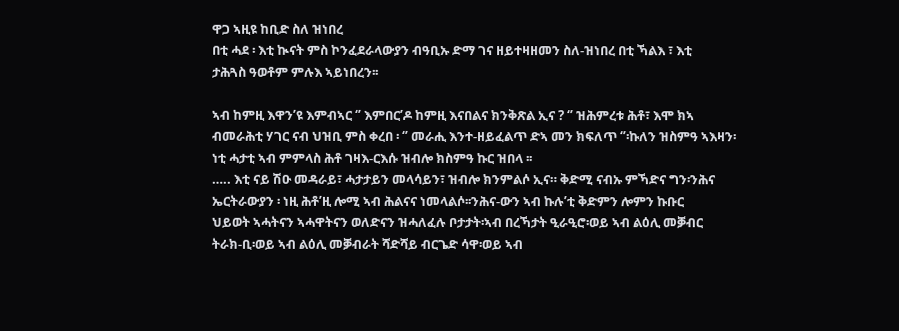ዋጋ ኣዚዩ ከቢድ ስለ ዝነበረ
በቲ ሓደ ፡ እቲ ኲናት ምስ ኮንፈደራላውያን ብዓቢኡ ድማ ገና ዘይተዛዘመን ስለ-ዝነበረ በቲ ኻልእ ፣ እቲ
ታሕጓስ ዓወቶም ምሉእ ኣይነበረን፡፡

ኣብ ከምዚ እዋን’ዩ እምብኣር ‘’ እምበር’ዶ ከምዚ እናበልና ክንቅጽል ኢና ? ‘’ ዝሕምረቱ ሕቶ፣ እሞ ክኣ
ብመራሕቲ ሃገር ናብ ህዝቢ ምስ ቀረበ ፡ ‘’ መራሒ እንተ-ዘይፈልጥ ድኣ መን ክፍለጥ ‘’፡ኩለን ዝስምዓ ኣእዛን፡
ነቲ ሓታቲ ኣብ ምምላስ ሕቶ ገዛእ-ርእሱ ዝብሎ ክስምዓ ኩር ዝበላ ፡፡
….. እቲ ናይ ሽዑ መዳራይ፣ ሓታታይን መላሳይን፣ ዝብሎ ክንምልሶ ኢና። ቅድሚ ናብኡ ምኻድና ግን፡ንሕና
ኤርትራውያን ፡ ነዚ ሕቶ’ዚ ሎሚ ኣብ ሕልናና ነመላልሶ፡፡ንሕና-ውን ኣብ ኩሉ’ቲ ቅድምን ሎምን ኩቡር
ህይወት ኣሓትናን ኣሓዋትናን ወለድናን ዝሓለፈሉ ቦታታት፡ኣብ በረኻታት ዒራዒሮ፡ወይ ኣብ ልዕሊ መቓብር
ትራክ-ቢ፡ወይ ኣብ ልዕሊ መቓብራት ሻድሻይ ብርጌድ ሳዋ፡ወይ ኣብ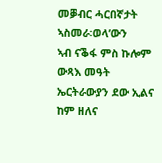መቓብር ሓርበኛታት ኣስመራ፡ወላ’ውን
ኣብ ናቕፋ ምስ ኩሎም ውጻእ መዓት ኤርትራውያን ደው ኢልና ከም ዘለና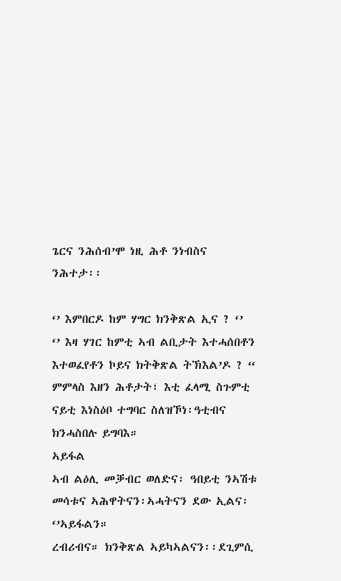ጌርና ንሕሰብ’ሞ ነዚ ሕቶ ንነብስና
ንሕተታ፡፡

‘’ እምበርዶ ከም ሃግር ክንቅጽል ኢና ? ‘’
‘’ እዛ ሃገር ከምቲ ኣብ ልቢታት እተሓሰበቶን እተወፈየቶን ኮይና ክትቅጽል ትኽእል’ዶ ? “
ምምላስ እዘን ሕቶታት፣ እቲ ፈላሚ ስጉምቲ ናይቲ እነስዕቦ ተግባር ስለዝኾነ፡ዓቲብና ክንሓስበሉ ይግባእ።
ኣይፋል
ኣብ ልዕሊ መቓብር ወለድና፡ ዓበይቲ ንኣሽቱ መሳቱና ኣሕዋትናን፡ኣሓትናን ደው ኢልና፡ ‘’ኣይፋልን።
ረብሪብና። ክንቅጽል ኣይካኣልናን፡፡ደጊምሲ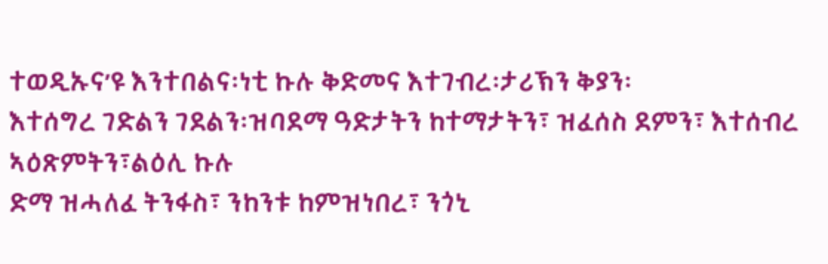ተወዲኡና’ዩ እንተበልና፡ነቲ ኩሉ ቅድመና እተገብረ፡ታሪኽን ቅያን፡
እተሰግረ ገድልን ገደልን፡ዝባደማ ዓድታትን ከተማታትን፣ ዝፈሰስ ደምን፣ እተሰብረ ኣዕጽምትን፣ልዕሊ ኩሉ
ድማ ዝሓለፈ ትንፋስ፣ ንከንቱ ከምዝነበረ፣ ንጎኒ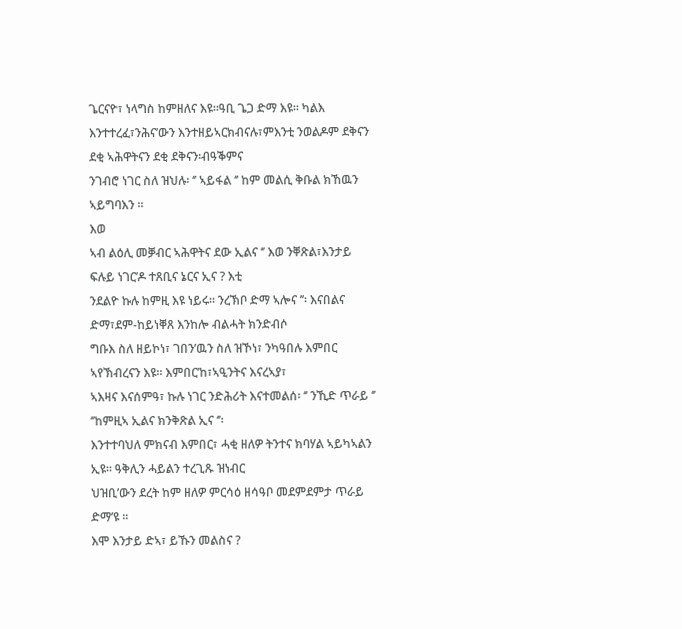ጌርናዮ፣ ነላግስ ከምዘለና እዩ፡፡ዓቢ ጌጋ ድማ እዩ፡፡ ካልእ
እንተተረፈ፣ንሕና’ውን እንተዘይኣርክብናሉ፣ምእንቲ ንወልዶም ደቅናን ደቂ ኣሕዋትናን ደቂ ደቅናን፡ብዓቕምና
ንገብሮ ነገር ስለ ዝህሉ፡ ‘’ ኣይፋል ‘’ ከም መልሲ ቅቡል ክኸዉን ኣይግባእን ፡፡
እወ
ኣብ ልዕሊ መቓብር ኣሕዋትና ደው ኢልና ‘’ እወ ንቐጽል፣እንታይ ፍሉይ ነገር’ዶ ተጸቢና ኔርና ኢና ? እቲ
ንደልዮ ኩሉ ከምዚ እዩ ነይሩ። ንረኽቦ ድማ ኣሎና ’’፡ እናበልና ድማ፣ደም-ከይነቐጸ እንከሎ ብልሓት ክንድብሶ
ግቡእ ስለ ዘይኮነ፣ ገበን’ዉን ስለ ዝኾነ፣ ንካዓበሉ እምበር ኣየኽብረናን እዩ፡፡ እምበር’ከ፣ኣዒንትና እናረኣያ፣
ኣእዛና እናሰምዓ፣ ኩሉ ነገር ንድሕሪት እናተመልሰ፡ ‘’ ንኺድ ጥራይ ‘’ ‘’ከምዚኣ ኢልና ክንቅጽል ኢና ‘’፡
እንተተባህለ ምክናብ እምበር፣ ሓቂ ዘለዎ ትንተና ክባሃል ኣይካኣልን ኢዩ። ዓቅሊን ሓይልን ተረጊጹ ዝነብር
ህዝቢ’ውን ደረት ከም ዘለዎ ምርሳዕ ዘሳዓቦ መደምደምታ ጥራይ ድማ’ዩ ፡፡
እሞ እንታይ ድኣ፣ ይኹን መልስና ?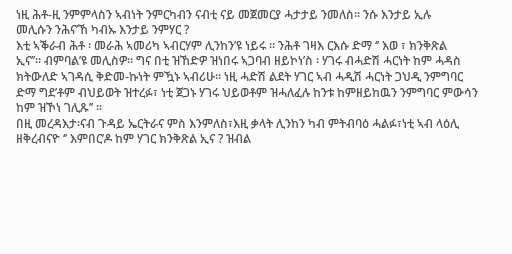ነዚ ሕቶ-ዚ ንምምላስን ኣብነት ንምርካብን ናብቲ ናይ መጀመርያ ሓታታይ ንመለስ። ንሱ እንታይ ኢሉ
መሊሱን ንሕና’ኸ ካብኡ እንታይ ንምሃር ?
እቲ ኣቕራብ ሕቶ ፡ መራሕ ኣመሪካ ኣብርሃም ሊንከን’ዩ ነይሩ ። ንሕቶ ገዛእ ርእሱ ድማ ‘’ እወ ፣ ክንቅጽል
ኢና’’። ብምባል’ዩ መሊስዎ። ግና በቲ ዝኸድዎ ዝነበሩ ኣጋባብ ዘይኮነ’ስ ፡ ሃገሩ ብሓድሽ ሓርነት ከም ሓዳስ
ክትውለድ ኣገዳሲ ቅድመ-ኩነት ምዃኑ ኣብሪሁ። ነዚ ሓድሽ ልደት ሃገር ኣብ ሓዲሽ ሓርነት ጋህዲ ንምግባር
ድማ ግደ’ቶም ብህይወት ዝተረፉ፣ ነቲ ጀጋኑ ሃገሩ ህይወቶም ዝሓለፈሉ ከንቱ ከምዘይከዉን ንምግባር ምውሳን
ከም ዝኾነ ገሊጹ’’ ፡፡
በዚ መረዳእታ፡ናብ ጉዳይ ኤርትራና ምስ እንምለስ፣እዚ ቃላት ሊንከን ካብ ምትብባዕ ሓልፉ፣ነቲ ኣብ ላዕሊ
ዘቅረብናዮ ‘’ እምበር’ዶ ከም ሃገር ክንቅጽል ኢና ? ዝብል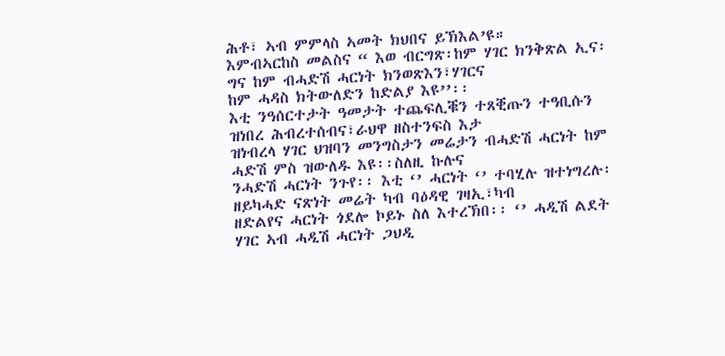ሕቶ፣ ኣብ ምምላስ ኣመት ክህበና ይኽእል’ዩ።
እምብኣርከስ መልስና “ እወ ብርግጽ፡ከም ሃገር ክንቅጽል ኢና፡ ግና ከም ብሓድሽ ሓርነት ክንወጽእን፣ሃገርና
ከም ሓዳስ ክትውለድን ከድልያ እዩ’’፡፡
እቲ ንዓሰርተታት ዓመታት ተጨፍሊቑን ተጸቒጡን ተዓቢሱን ዝነበረ ሕብረተሰብና፣ራህዋ ዘስተንፍስ እታ
ዝነብረላ ሃገር ህዝባን መንግስታን መሬታን ብሓድሽ ሓርነት ከም ሓድሽ ምስ ዝውለዱ እዩ፡፡ስለዚ ኩሉና
ንሓድሽ ሓርነት ንጉየ፡፡ እቲ ‘’ ሓርነት ‘’ ተባሂሉ ዝተነግረሉ፡ዘይካሓድ ናጽነት መሬት ካብ ባዕዳዊ ገዛኢ፣ካብ
ዘድልየና ሓርነት ጎደሎ ኮይኑ ስለ እተረኽበ፡፡ ‘’ ሓዲሽ ልደት ሃገር ኣብ ሓዲሽ ሓርነት ጋህዲ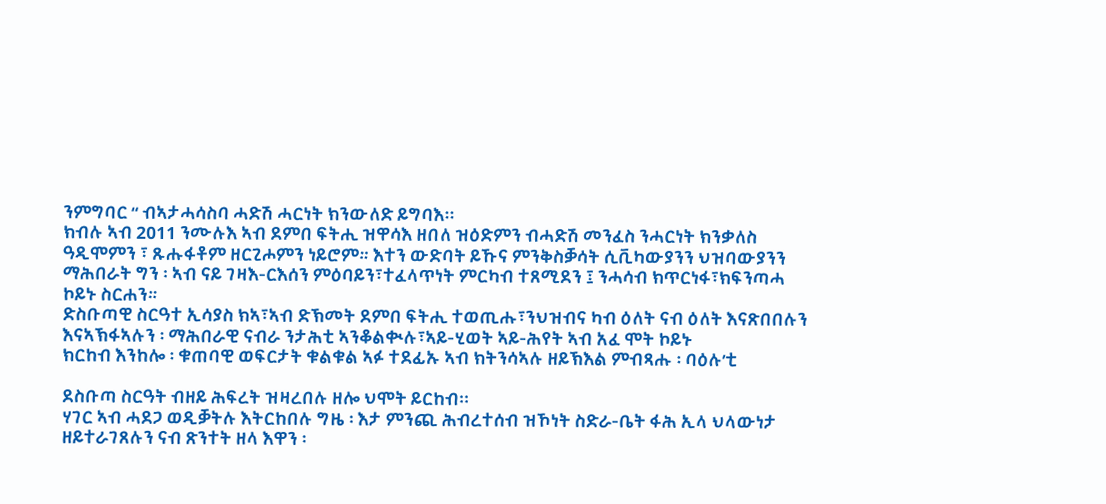ንምግባር “ ብኣታሓሳስባ ሓድሽ ሓርነት ክንውለድ ይግባእ፡፡
ክብሉ ኣብ 2011 ንሙሉእ ኣብ ደምበ ፍትሒ ዝዋሳእ ዘበለ ዝዕድምን ብሓድሽ መንፈስ ንሓርነት ክንቃለስ
ዓዲሞምን ፣ ጹሑፋቶም ዘርጊሖምን ነይሮም። እተን ውድባት ይኹና ምንቅስቓሳት ሲቪካውያንን ህዝባውያንን
ማሕበራት ግን ፡ ኣብ ናይ ገዛእ-ርእሰን ምዕባይን፣ተፈላጥነት ምርካብ ተጸሚደን ፤ ንሓሳብ ክጥርነፋ፣ክፍንጣሓ
ኮይኑ ስርሐን።
ድስቡጣዊ ስርዓተ ኢሳያስ ክኣ፣ኣብ ድኽመት ደምበ ፍትሒ ተወጢሑ፣ንህዝብና ካብ ዕለት ናብ ዕለት እናጽበበሉን እናኣኽፋኣሉን ፡ ማሕበራዊ ናብራ ንታሕቲ ኣንቆልቊሉ፣ኣይ-ሂወት ኣይ-ሕየት ኣብ አፈ ሞት ኮይኑ
ክርከብ እንከሎ ፡ ቁጠባዊ ወፍርታት ቁልቁል ኣፉ ተደፊኡ ኣብ ክትንሳኣሉ ዘይኽእል ምብጻሑ ፡ ባዕሉ’ቲ

ደስቡጣ ስርዓት ብዘይ ሕፍረት ዝዛረበሉ ዘሎ ህሞት ይርከብ፡፡
ሃገር ኣብ ሓደጋ ወዲቓትሉ እትርከበሉ ግዜ ፡ እታ ምንጪ ሕብረተሰብ ዝኾነት ስድራ-ቤት ፋሕ ኢላ ህላውነታ
ዘይተራገጸሉን ናብ ጽንተት ዘላ እዋን ፡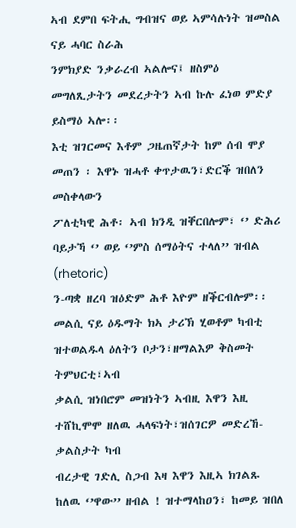ኣብ ደምበ ፍትሒ ግብዝና ወይ ኣምሳሉነት ዝመስል ናይ ሓባር ስራሕ
ንምክያድ ንቃራረብ ኣልሎና፤ ዘስምዕ መግለጺታትን መደረታትን ኣብ ኩሉ ፈነወ ምድያ ይስማዕ ኣሎ፡፡
እቲ ዝገርመና እቶም ጋዜጠኛታት ከም ሰብ ሞያ መጠን ፡ እዋኑ ዝሓቶ ቀጥታዉን፣ድርቕ ዝበለን መስቀላውን
ፖለቲካዊ ሕቶ፡ ኣብ ክንዲ ዝቐርበሎም፣ ‘’ ድሕሪ ባይታኻ ‘’ ወይ ‘’ምስ ሰማዕትና ተላለ’’ ዝብል (rhetoric)
ን-ጣቋ ዘረባ ዝዕድም ሕቶ እዮም ዘቕርብሎም፡፡
መልሲ ናይ ዕዱማት ክኣ ታሪኽ ሂወቶም ካብቲ ዝተወልዱላ ዕለትን ቦታን፣ዘማልእዎ ቅስመት ትምህርቲ፣ኣብ
ቃልሲ ዝነበሮም መዝነትን ኣብዚ እዋን እዚ ተሸኪሞሞ ዘለዉ ሓላፍነት፣ዝሰገርዎ መድረኸ-ቃልስታት ካብ
ብረታዊ ገድሊ ስጋብ እዛ እዋን እዚኣ ክገልጹ ከለዉ ‘’ዋው’’ ዘብል ! ዝተማላከዐን፣ ከመይ ዝበለ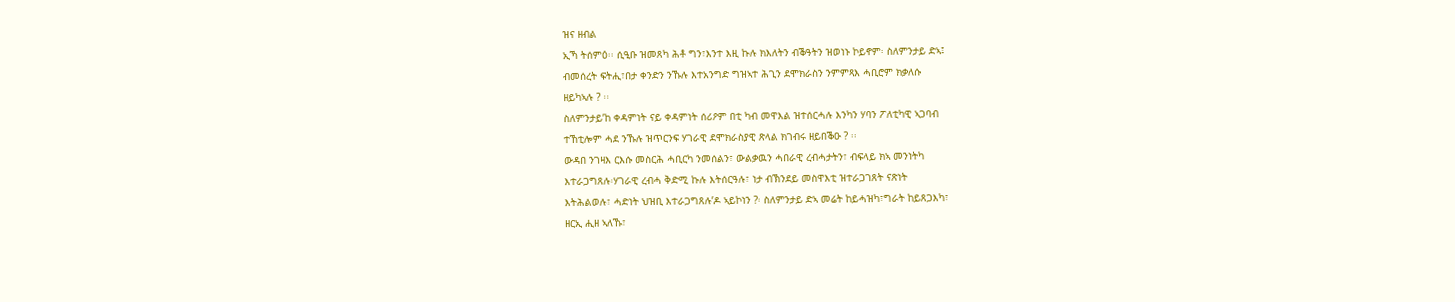ዝና ዘብል
ኢኻ ትሰምዕ፡፡ ሲዒቡ ዝመጸካ ሕቶ ግን፣እንተ እዚ ኩሉ ክእለትን ብቕዓትን ዝወነኑ ኮይኖም፡ ስለምንታይ ድኣ፤
ብመሰረት ፍትሒ፣በታ ቀንድን ንኹሉ እተአንግድ ግዝኣተ ሕጊን ደሞክራስን ንምምጻእ ሓቢሮም ክቃለሱ
ዘይካኣሉ ? ፡፡
ስለምንታይ’ከ ቀዳምነት ናይ ቀዳምነት ሰሪዖም በቲ ካብ መዋእል ዝተሰርሓሉ እንካን ሃባን ፖለቲካዊ ኣጋባብ
ተኸቲሎም ሓደ ንኹሉ ዝጥርንፍ ሃገራዊ ደሞክራስያዊ ጽላል ክገብሩ ዘይበቕዑ ? ፡፡
ውዳበ ንገዛእ ርእሱ መስርሕ ሓቢርካ ንመሰልን፣ ውልቃዉን ሓበራዊ ረብሓታትን፣ ብፍላይ ክኣ መንነትካ
እተራጋግጸሉ፡ሃገራዊ ረብሓ ቅድሚ ኩሉ እትሰርዓሉ፣ ነታ ብኽንደይ መስዋእቲ ዝተራጋገጸት ናጽነት
እትሕልወሉ፣ ሓድነት ህዝቢ እተራጋግጸሉ’ዶ ኣይኮነን ?፡ ስለምንታይ ድኣ መሬት ከይሓዝካ፣ግራት ከይጸጋእካ፣
ዘርኢ ሒዘ ኣለኹ፣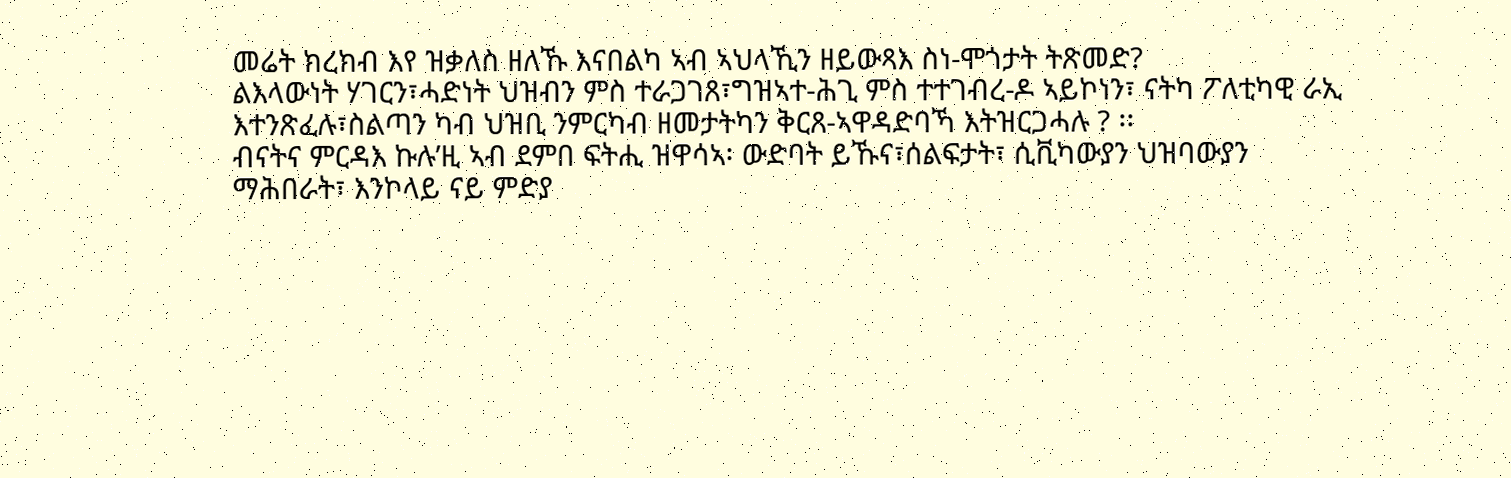መሬት ክረክብ እየ ዝቃለስ ዘለኹ እናበልካ ኣብ ኣህላኺን ዘይውጻእ ስነ-ሞጎታት ትጽመድ?
ልእላውነት ሃገርን፣ሓድነት ህዝብን ምስ ተራጋገጸ፣ግዝኣተ-ሕጊ ምስ ተተገብረ-ዶ ኣይኮነን፣ ናትካ ፖለቲካዊ ራኢ
እተንጽፈሉ፣ስልጣን ካብ ህዝቢ ንምርካብ ዘመታትካን ቅርጸ-ኣዋዳድባኻ እትዝርጋሓሉ ? ፡፡
ብናትና ምርዳእ ኩሉ’ዚ ኣብ ደምበ ፍትሒ ዝዋሳኣ፡ ውድባት ይኹና፣ሰልፍታት፣ ሲቪካውያን ህዝባውያን
ማሕበራት፣ እንኮላይ ናይ ምድያ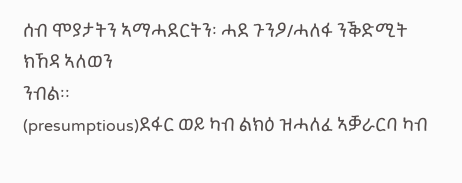ሰብ ሞያታትን ኣማሓደርትን፡ ሓደ ጉንዖ/ሓለፋ ንቕድሚት ክኸዳ ኣለወን
ንብል፡፡
(presumptious)ደፋር ወይ ካብ ልክዕ ዝሓለፈ ኣቓራርባ ካብ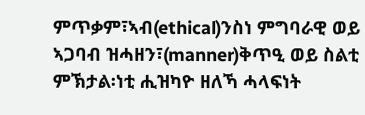ምጥቃም፣ኣብ(ethical)ንስነ ምግባራዊ ወይ
ኣጋባብ ዝሓዘን፣(manner)ቅጥዒ ወይ ስልቲ ምኽታል፡ነቲ ሒዝካዮ ዘለኻ ሓላፍነት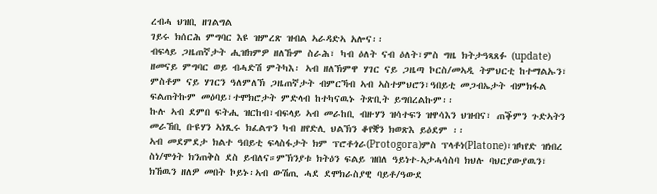ረብሓ ህዝቢ ዘገልግል
ገይሩ ክሰርሕ ምግባር እዩ ዝምረጽ ዝብል ኣራዳድኣ አሎና፡፡
ብፍላይ ጋዜጠኛታት ሒዝክምዎ ዘለኹም ስራሕ፣ ካብ ዕለት ናብ ዕለት፣ምስ ግዜ ክትታዓጻጸፉ (update)
ዘመናይ ምግባር ወይ ብሓድሽ ምትካእ፡ ኣብ ዘለኽምዋ ሃገር ናይ ጋዜጣ ኮርስ/መኣዲ ትምህርቲ ከተማልኡን፣
ምስቶም ናይ ሃገርን ዓለምለኽ ጋዜጠኛታት ብምርኻብ ኣብ ኣስተምህሮን፣ዓበይቲ መጋብኤታት ብምክፋል
ፍልጠትኩም መዕባይ፣ተሞክሮታት ምድላብ ከተካናዉኑ ትጽቢት ይግበረልኩም፡፡
ኩሉ ኣብ ደምበ ፍትሒ ዝርከብ፣ብፍላይ ኣብ መራከቢ ብዙሃን ዝሳተፍን ዝዋሳእን ህዝብና፣ ጠቕምን ጉድኣትን
መራኸቢ ቡዩሃን ኣነጺሩ ክፈልጥን ካብ ዘየድሊ ህልኽን ቆየቛን ክወጽእ ይዕደም ፡፡
ኣብ መደምደታ ክልተ ዓበይቲ ፍላስፋታት ክም ፕሮቶጎራ(Protogora)ምስ ፕላቶነ(Platone)፣ዝካየድ ዝነበረ
ስነ/ሞጎት ክንጠቅስ ደስ ይብለና።ምኽንያቱ ክትዕን ፍልይ ዝበለ ዓይነተ-ኣታሓሳስባ ክህሉ ባህርያውያዉን፣
ክኸዉን ዘለዎ መበት ኮይኑ፡ኣብ ውሽጢ ሓደ ደሞክራስያዊ ባይቶ/ዓውደ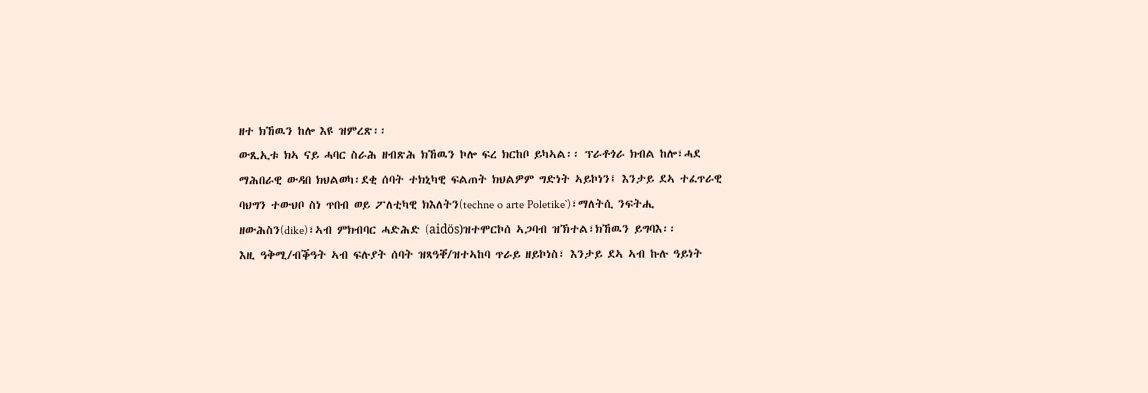ዘተ ክኸዉን ከሎ እዩ ዝምረጽ፡፡
ውጺኢቱ ክኣ ናይ ሓባር ስራሕ ዘብጽሕ ክኸዉን ኮሎ ፍረ ክርከቦ ይካኣል፡፡ ፕራቶጎራ ክብል ከሎ፣ሓደ
ማሕበራዊ ውዳበ ክህልወካ፡ደቂ ሰባት ተክኒካዊ ፍልጠት ክህልዎም ግድነት ኣይኮነን፤ እንታይ ደኣ ተፈጥራዊ
ባህግን ተውህቦ ስነ ጥበብ ወይ ፖለቲካዊ ክእለትን(techne o arte Poletike`)፣ማለትሲ ንፍትሒ
ዘውሕስን(dike)፣ኣብ ምክብባር ሓድሕድ (aidös)ዝተሞርኮሰ ኣጋባብ ዝኽተል፣ክኸዉን ይግባእ፡፡
እዚ ዓቅሚ/ብቕዓት ኣብ ፍሉያት ሰባት ዝጻዓቐ/ዝተኣከባ ጥራይ ዘይኮነስ፣ እንታይ ደኣ ኣብ ኩሉ ዓይነት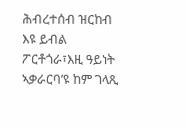ሕብረተሰብ ዝርከብ እዩ ይብል ፖርቶጎራ፣እዚ ዓይነት ኣቃራርባ’ዩ ከም ገላጺ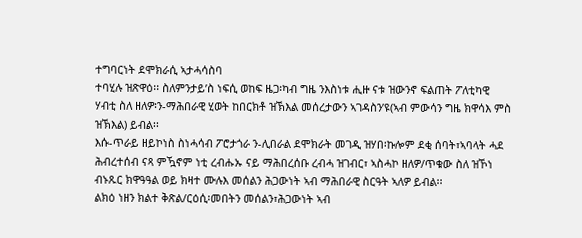ተግባርነት ደሞክራሲ ኣታሓሳስባ
ተባሂሉ ዝጽዋዕ፡፡ ስለምንታይ’ስ ነፍሲ ወከፍ ዜጋ፡ካብ ግዜ ንእስነቱ ሒዙ ናቱ ዝውንኖ ፍልጠት ፖለቲካዊ
ሃብቲ ስለ ዘለዎ፡ን-ማሕበራዊ ሂወት ከበርክቶ ዝኽእል መሰረታውን ኣገዳስን’ዩ(ኣብ ምውሳን ግዜ ክዋሳእ ምስ
ዝኽእል) ይብል፡፡
እሱ-ጥራይ ዘይኮነስ ስነሓሳብ ፖሮታጎራ ን-ሊበራል ደሞክራት መገዲ ዝሃበ፡ኩሎም ደቂ ሰባት፣ኣባላት ሓደ
ሕብረተሰብ ናጻ ምዃኖም ነቲ ረብሑኡ ናይ ማሕበረሰቡ ረብሓ ዝገብር፣ ኣስሓኮ ዘለዎ/ጥቁው ስለ ዝኾነ
ብኑጹር ክዋዓዓል ወይ ክዛተ ሙሉእ መሰልን ሕጋውነት ኣብ ማሕበራዊ ስርዓት ኣለዎ ይብል፡፡
ልክዕ ነዘን ክልተ ቅጽል/ርዕሲ፡መበትን መሰልን፣ሕጋውነት ኣብ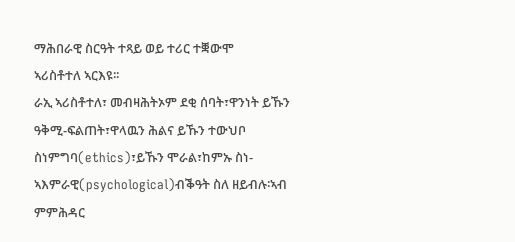ማሕበራዊ ስርዓት ተጻይ ወይ ተሪር ተቛውሞ
ኣሪስቶተለ ኣርእዩ፡፡
ራኢ ኣሪስቶተለ፣ መብዛሕትኦም ደቂ ሰባት፣ዋንነት ይኹን ዓቅሚ-ፍልጠት፣ዋላዉን ሕልና ይኹን ተውህቦ
ስነምግባ(ethics)፣ይኹን ሞራል፣ከምኡ ስነ-ኣእምራዊ(psychological)ብቕዓት ስለ ዘይብሉ፡ኣብ ምምሕዳር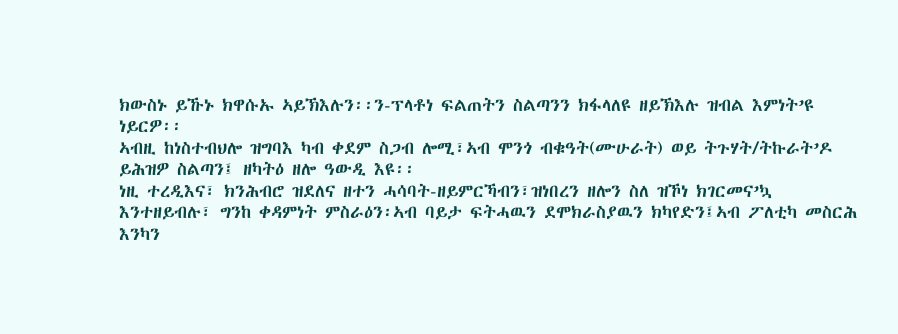ክውስኑ ይኹኑ ክዋሱኡ ኣይኽእሉን፡፡ን-ፕላቶነ ፍልጠትን ስልጣንን ክፋላለዩ ዘይኽእሉ ዝብል እምነት’ዩ
ነይርዎ፡፡
ኣብዚ ከነስተብህሎ ዝግባእ ካብ ቀደም ስጋብ ሎሚ፣ኣብ ሞንጎ ብቁዓት(ሙሁራት) ወይ ትጉሃት/ትኩራት’ዶ
ይሕዝዎ ስልጣን፤ ዘካትዕ ዘሎ ዓውዲ እዩ፡፡
ነዚ ተረዲእና፣ ክንሕብሮ ዝደለና ዘተን ሓሳባት-ዘይምርኻብን፣ዝነበረን ዘሎን ስለ ዝኾነ ክገርመና’ኳ
እንተዘይብሉ፣ ግንከ ቀዳምነት ምስራዕን፡ኣብ ባይታ ፍትሓዉን ደሞክራስያዉን ክካየድን፤ኣብ ፖለቲካ መስርሕ
እንካን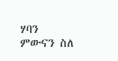ሃባን ምውናን ስለ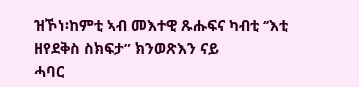ዝኾነ፡ከምቲ ኣብ መእተዊ ጹሑፍና ካብቲ ‘’እቲ ዘየደቅስ ስክፍታ” ክንወጽእን ናይ
ሓባር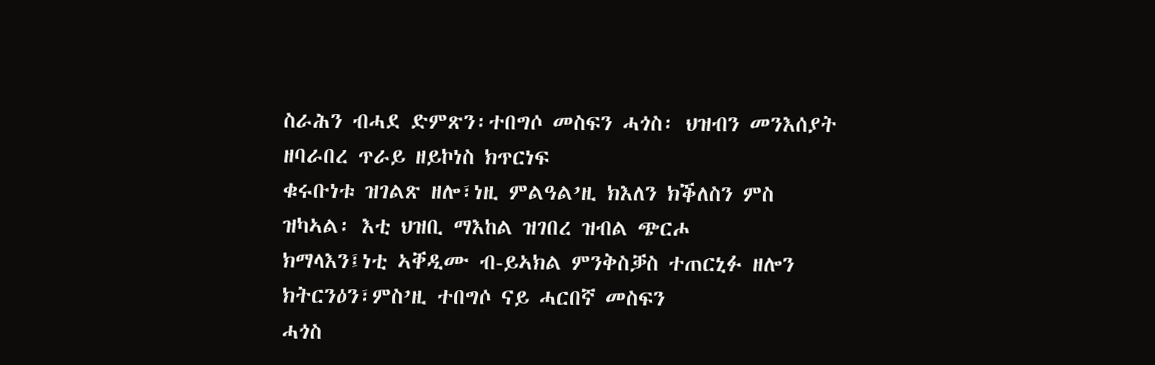ስራሕን ብሓደ ድምጽን፡ተበግሶ መስፍን ሓጎስ፡ ህዝብን መንእሰያት ዘባራበረ ጥራይ ዘይኮነስ ክጥርነፍ
ቁሩቡነቱ ዝገልጽ ዘሎ፣ነዚ ምልዓል’ዚ ክእለን ክቕለስን ምስ ዝካኣል፡ እቲ ህዝቢ ማእከል ዝገበረ ዝብል ጭርሖ
ክማላእን፤ነቲ ኣቐዲሙ ብ-ይኣክል ምንቅስቓስ ተጠርኒፉ ዘሎን ክትርንዕን፣ምስ’ዚ ተበግሶ ናይ ሓርበኛ መስፍን
ሓጎስ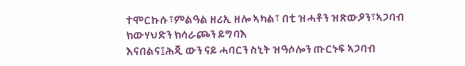ተሞርኩሱ፣ምልዓል ዘሪኢ ዘሎ ኣካል፣ በቲ ዝሓቶን ዝጽውዖን፣ኣጋባብ ክውሃህድን ክሳራጮን ይግባእ
እናበልና፤ሕጂ ውን ናይ ሓባርን ስኒት ዝዓሶሎን ጡርኑፍ ኣጋባብ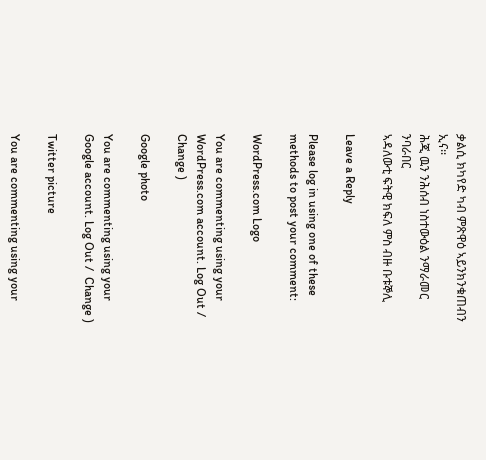ቃልሲ ክካየድ ካብ ምጽዋዕ ኣይንክንቁጠብን
ኢና፡፡
ሕጂ ዉን ንሕሰብ ነስተውዕል ንማራመር ንባራበር
ኣዳለውቲ ፍትዊ ክፍለ ምስ ብዙ ቡቱኞሊ

Leave a Reply

Please log in using one of these methods to post your comment:

WordPress.com Logo

You are commenting using your WordPress.com account. Log Out /  Change )

Google photo

You are commenting using your Google account. Log Out /  Change )

Twitter picture

You are commenting using your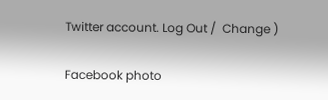Twitter account. Log Out /  Change )

Facebook photo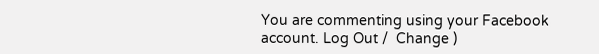You are commenting using your Facebook account. Log Out /  Change )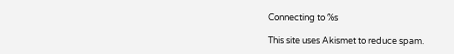Connecting to %s

This site uses Akismet to reduce spam.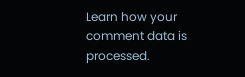Learn how your comment data is processed.